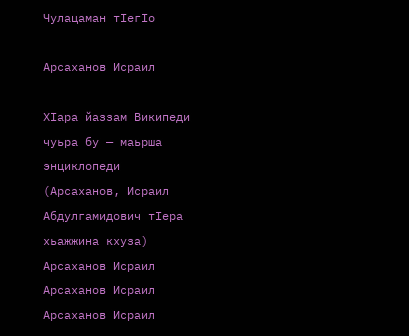Чулацаман тӀегӀо

Арсаханов Исраил

ХӀара йаззам Википеди чуьра бу — маьрша энциклопеди
(Арсаханов, Исраил Абдулгамидович тӀера хьажжина кхуза)
Арсаханов Исраил
Арсаханов Исраил
Арсаханов Исраил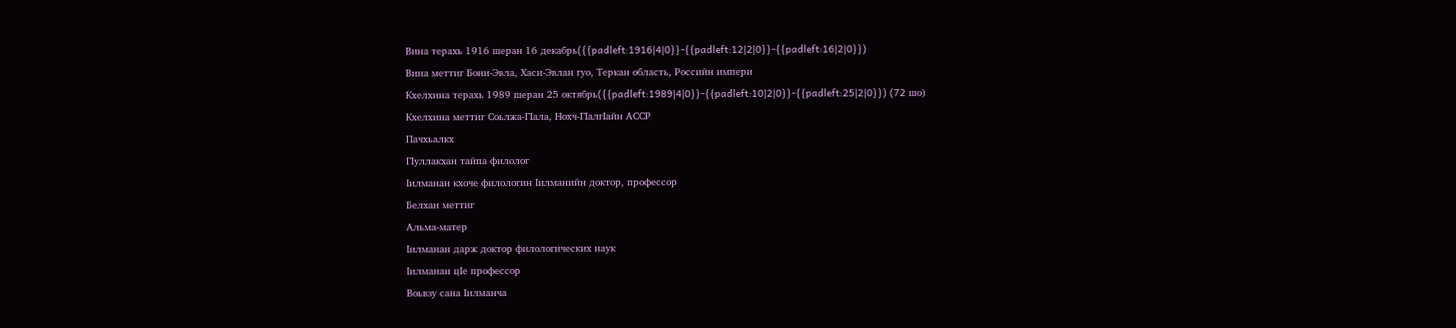Вина терахь 1916 шеран 16 декабрь({{padleft:1916|4|0}}-{{padleft:12|2|0}}-{{padleft:16|2|0}})
Вина меттиг Бони-Эвла, Хаси-Эвлан гуо, Теркан область, Российн импери
Кхелхина терахь 1989 шеран 25 октябрь({{padleft:1989|4|0}}-{{padleft:10|2|0}}-{{padleft:25|2|0}}) (72 шо)
Кхелхина меттиг Соьлжа-ГӀала, Нохч-ГӀалгӀайн АССР
Пачхьалкх
ГӀуллакхан тайпа филолог
Ӏилманан кхоче филологин Ӏилманийн доктор, профессор
Белхан меттиг
Альма-матер
Ӏилманан дарж доктор филологических наук
Ӏилманан цӀе профессор
Воьвзу сана Ӏилманча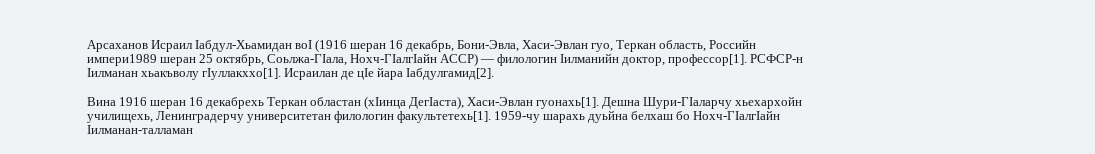Арсаханов Исраил Ӏабдул-Хьамидан воӀ (1916 шеран 16 декабрь, Бони-Эвла, Хаси-Эвлан гуо, Теркан область, Российн импери1989 шеран 25 октябрь, Соьлжа-ГӀала, Нохч-ГӀалгӀайн АССР) — филологин Ӏилманийн доктор, профессор[1]. РСФСР-н Ӏилманан хьакъволу гӀуллакххо[1]. Исраилан де цӀе йара Ӏабдулгамид[2].

Вина 1916 шеран 16 декабрехь Теркан областан (хӀинца ДегӀаста), Хаси-Эвлан гуонахь[1]. Дешна Шури-ГӀаларчу хьехархойн училищехь, Ленинградерчу университетан филологин факультетехь[1]. 1959-чу шарахь дуьйна белхаш бо Нохч-ГӀалгӀайн Ӏилманан-талламан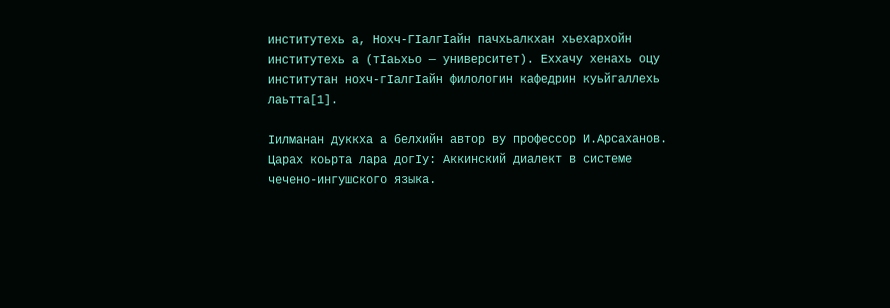институтехь а, Нохч-ГӀалгӀайн пачхьалкхан хьехархойн институтехь а (тӀаьхьо — университет). Еххачу хенахь оцу институтан нохч-гӀалгӀайн филологин кафедрин куьйгаллехь лаьтта[1].

Ӏилманан дуккха а белхийн автор ву профессор И.Арсаханов. Царах коьрта лара догӀу: Аккинский диалект в системе чечено-ингушского языка.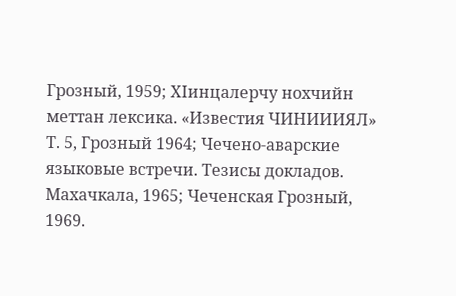Грозный, 1959; ХӀинцалерчу нохчийн меттан лексика. «Известия ЧИНИИИЯЛ» Т. 5, Грозный 1964; Чечено-аварские языковые встречи. Тезисы докладов. Махачкала, 1965; Чеченская Грозный, 1969.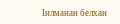Ӏилманан белхан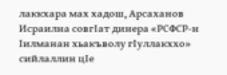лаккхара мах хадош, Арсаханов Исраилна совгӀат динера «РСФСР-н Ӏилманан хьакъволу гӀуллакххо» сийлаллин цӀе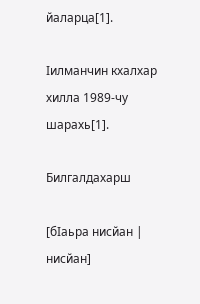йаларца[1].

Ӏилманчин кхалхар хилла 1989-чу шарахь[1].

Билгалдахарш

[бӀаьра нисйан | нисйан]